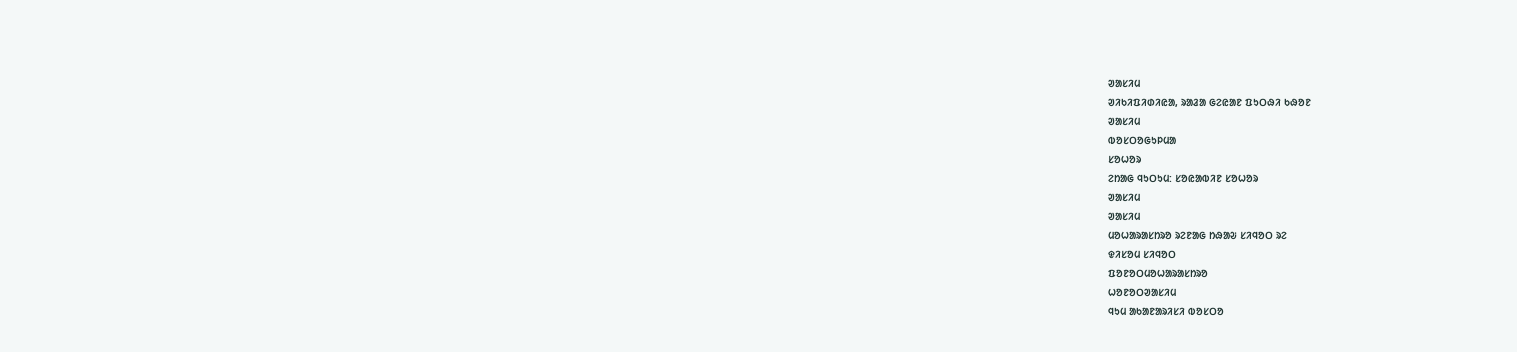ᱣᱟᱥᱤᱢ
ᱣᱤᱠᱤᱯᱤᱰᱤᱭᱟ, ᱨᱟᱲᱟ ᱜᱮᱭᱟᱱ ᱯᱩᱛᱷᱤ ᱠᱷᱚᱱ
ᱣᱟᱥᱤᱢ
ᱵᱚᱥᱛᱚᱜᱩᱞᱢᱟ
ᱥᱚᱦᱚᱨ
ᱮᱴᱟᱜ ᱧᱩᱛᱩᱢ: ᱥᱚᱭᱟᱵᱤᱱ ᱥᱚᱦᱚᱨ
ᱣᱟᱥᱤᱢ
ᱣᱟᱥᱤᱢ
ᱢᱚᱦᱟᱨᱟᱥᱴᱨᱚ ᱨᱮᱱᱟᱜ ᱴᱷᱟᱶ ᱥᱤᱧᱚᱛ ᱨᱮ
ᱫᱤᱥᱚᱢ ᱥᱤᱧᱚᱛ
ᱯᱚᱱᱚᱛᱢᱚᱦᱟᱨᱟᱥᱴᱨᱚ
ᱦᱚᱱᱚᱛᱣᱟᱥᱤᱢ
ᱧᱩᱢ ᱟᱠᱟᱱᱟᱨᱤᱥᱤ ᱵᱚᱥᱛᱚ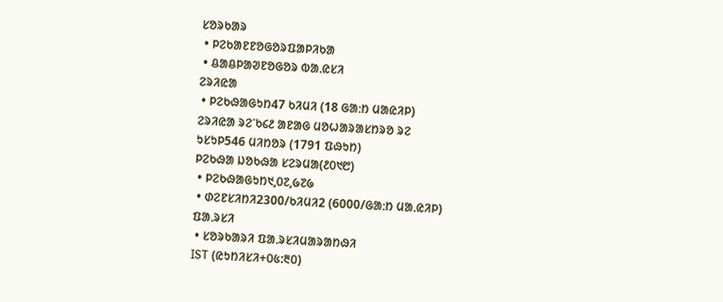ᱥᱚᱨᱠᱟᱨ
 • ᱞᱮᱠᱟᱱᱱᱚᱜᱚᱨᱯᱟᱞᱤᱠᱟ
 • ᱪᱟᱪᱞᱟᱣᱱᱚᱜᱚᱨ ᱵᱟᱹᱭᱥᱤ
ᱮᱨᱤᱭᱟ
 • ᱞᱮᱠᱷᱟᱜᱩᱴ47 ᱠᱤᱢᱤ (18 ᱜᱟᱺᱴ ᱢᱟᱭᱤᱞ)
ᱮᱨᱤᱭᱟ ᱨᱮᱸᱠ᱔᱒ ᱟᱱᱟᱜ ᱢᱚᱦᱟᱨᱟᱥᱴᱨᱚ ᱨᱮ
ᱩᱥᱩᱞ546 ᱢᱤᱴᱚᱨ (1791 ᱯᱷᱩᱴ)
ᱞᱮᱠᱷᱟ ᱡᱚᱠᱷᱟ ᱥᱮᱨᱢᱟ(᱒᱐᱑᱘)
 • ᱞᱮᱠᱷᱟᱜᱩᱴ᱑,᱐᱗,᱙᱗᱙
 • ᱰᱮᱱᱥᱤᱴᱤ2300/ᱠᱤᱢᱤ2 (6000/ᱜᱟᱺᱴ ᱢᱟᱹᱭᱤᱞ)
ᱯᱟᱹᱨᱥᱤ
 • ᱥᱚᱨᱠᱟᱨᱤ ᱯᱟᱹᱨᱥᱤᱢᱟᱨᱟᱴᱷᱤ
IST (ᱭᱩᱴᱤᱥᱤ+᱐᱕:᱓᱐)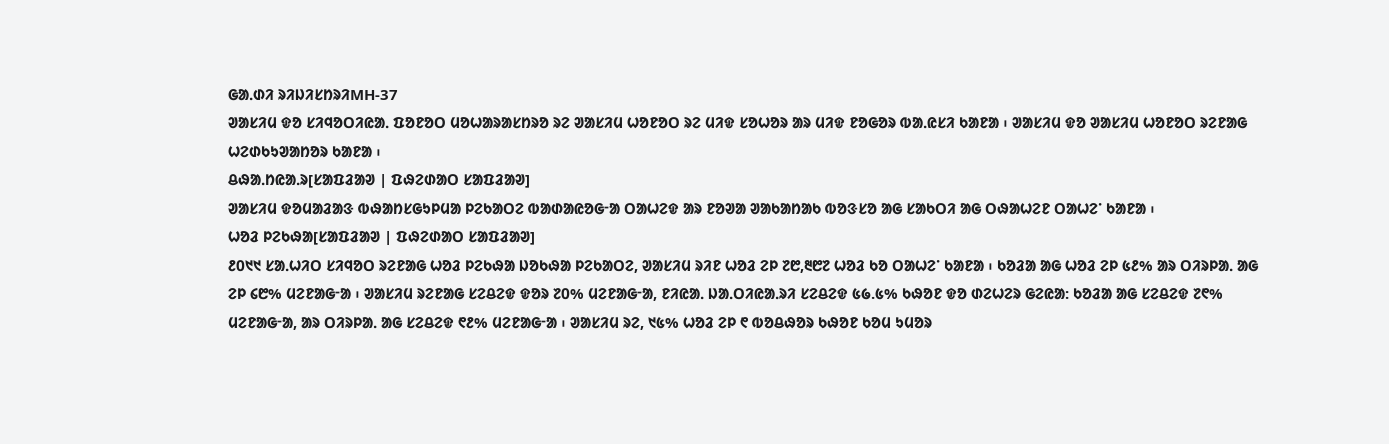ᱜᱟᱹᱰᱤ ᱨᱤᱡᱤᱥᱴᱨᱤMH-37
ᱣᱟᱥᱤᱢ ᱫᱚ ᱥᱤᱧᱚᱛᱤᱭᱟᱹ ᱯᱚᱱᱚᱛ ᱢᱚᱦᱟᱨᱟᱥᱴᱨᱚ ᱨᱮ ᱣᱟᱥᱤᱢ ᱦᱚᱱᱚᱛ ᱨᱮ ᱢᱤᱫ ᱥᱚᱦᱚᱨ ᱟᱨ ᱢᱤᱫ ᱱᱚᱜᱚᱨ ᱵᱟᱹᱭᱥᱤ ᱠᱟᱱᱟ ᱾ ᱣᱟᱥᱤᱢ ᱫᱚ ᱣᱟᱥᱤᱢ ᱦᱚᱱᱚᱛ ᱨᱮᱱᱟᱜ ᱦᱮᱰᱠᱩᱣᱟᱴᱚᱨ ᱠᱟᱱᱟ ᱾
ᱪᱷᱟᱹᱴᱭᱟᱹᱨ[ᱥᱟᱯᱲᱟᱣ | ᱯᱷᱮᱰᱟᱛ ᱥᱟᱯᱲᱟᱣ]
ᱣᱟᱥᱤᱢ ᱫᱚᱢᱟᱲᱟᱝ ᱵᱷᱟᱴᱥᱜᱩᱞᱢᱟ ᱞᱮᱠᱟᱛᱮ ᱵᱟᱰᱟᱭᱚᱜᱼᱟ ᱛᱟᱦᱮᱫ ᱟᱨ ᱱᱚᱣᱟ ᱣᱟᱠᱟᱴᱟᱠ ᱵᱚᱝᱥᱚ ᱟᱜ ᱥᱟᱠᱛᱤ ᱟᱜ ᱛᱷᱟᱦᱮᱱ ᱛᱟᱦᱮᱸ ᱠᱟᱱᱟ ᱾
ᱦᱚᱲ ᱞᱮᱠᱷᱟ[ᱥᱟᱯᱲᱟᱣ | ᱯᱷᱮᱰᱟᱛ ᱥᱟᱯᱲᱟᱣ]
᱒᱐᱑᱑ ᱥᱟᱹᱦᱤᱛ ᱥᱤᱧᱚᱛ ᱨᱮᱱᱟᱜ ᱦᱚᱲ ᱞᱮᱠᱷᱟ ᱡᱚᱠᱷᱟ ᱞᱮᱠᱟᱛᱮ, ᱣᱟᱥᱤᱢ ᱨᱤᱱ ᱦᱚᱲ ᱮᱞ ᱗᱘,᱓᱘᱗ ᱦᱚᱲ ᱠᱚ ᱛᱟᱦᱮᱸ ᱠᱟᱱᱟ ᱾ ᱠᱚᱲᱟ ᱟᱜ ᱦᱚᱲ ᱮᱞ ᱕᱒% ᱟᱨ ᱛᱤᱨᱞᱟᱹ ᱟᱜ ᱮᱞ ᱔᱘% ᱢᱮᱱᱟᱜᱼᱟ ᱾ ᱣᱟᱥᱤᱢ ᱨᱮᱱᱟᱜ ᱥᱮᱪᱮᱫ ᱫᱚᱨ ᱗᱐% ᱢᱮᱱᱟᱜᱼᱟ, ᱱᱤᱭᱟᱹ ᱡᱟᱹᱛᱤᱭᱟᱹᱨᱤ ᱥᱮᱪᱮᱫ ᱕᱙.᱕% ᱠᱷᱚᱱ ᱫᱚ ᱰᱮᱦᱮᱨ ᱜᱮᱭᱟ: ᱠᱚᱲᱟ ᱟᱜ ᱥᱮᱪᱮᱫ ᱗᱖% ᱢᱮᱱᱟᱜᱼᱟ, ᱟᱨ ᱛᱤᱨᱞᱟᱹ ᱟᱜ ᱥᱮᱪᱮᱫ ᱖᱒% ᱢᱮᱱᱟᱜᱼᱟ ᱾ ᱣᱟᱥᱤᱢ ᱨᱮ, ᱑᱕% ᱦᱚᱲ ᱮᱞ ᱖ ᱵᱚᱪᱷᱚᱨ ᱠᱷᱚᱱ ᱠᱚᱢ ᱩᱢᱚᱨ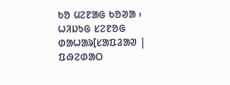ᱠᱚ ᱢᱮᱱᱟᱜ ᱠᱚᱣᱟ ᱾
ᱦᱤᱡᱩᱜ ᱥᱮᱱᱚᱜ ᱰᱟᱦᱟᱨ[ᱥᱟᱯᱲᱟᱣ | ᱯᱷᱮᱰᱟᱛ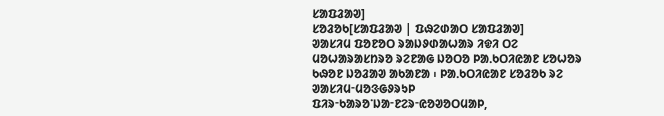ᱥᱟᱯᱲᱟᱣ]
ᱥᱚᱲᱚᱠ[ᱥᱟᱯᱲᱟᱣ | ᱯᱷᱮᱰᱟᱛ ᱥᱟᱯᱲᱟᱣ]
ᱣᱟᱥᱤᱢ ᱯᱚᱱᱚᱛ ᱨᱟᱡᱽᱰᱟᱦᱟᱨ ᱤᱫᱤ ᱛᱮ ᱢᱚᱦᱟᱨᱟᱥᱴᱨᱚ ᱨᱮᱱᱟᱜ ᱡᱚᱛᱚ ᱞᱟᱹᱠᱛᱤᱭᱟᱱ ᱥᱚᱦᱚᱨ ᱠᱷᱚᱱ ᱡᱚᱲᱟᱣ ᱟᱠᱟᱱᱟ ᱾ ᱞᱟᱹᱠᱛᱤᱭᱟᱱ ᱥᱚᱲᱚᱠ ᱨᱮ ᱣᱟᱥᱤᱢᱼᱢᱚᱝᱜᱽᱨᱩᱞ ᱯᱤᱨᱼᱠᱟᱨᱚᱸᱡᱟᱼᱱᱮᱨᱼᱭᱚᱣᱚᱛᱢᱟᱞ,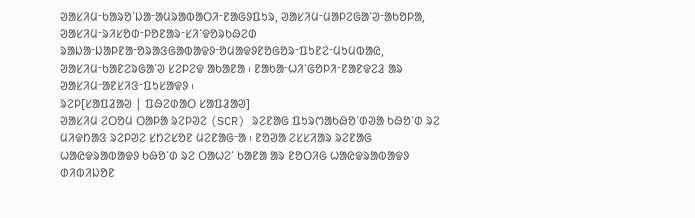ᱣᱟᱥᱤᱢᱼᱠᱟᱨᱚᱸᱡᱟᱼᱟᱢᱨᱟᱵᱟᱛᱤᱼᱱᱟᱜᱽᱯᱩᱨ, ᱣᱟᱥᱤᱢᱼᱢᱟᱞᱮᱜᱟᱸᱣᱼᱟᱠᱚᱞᱟ, ᱣᱟᱥᱤᱢᱼᱨᱤᱥᱚᱰᱼᱞᱚᱱᱟᱨᱼᱥᱤᱸᱫᱚᱨᱠᱷᱮᱰ ᱨᱟᱡᱟᱼᱡᱟᱞᱱᱟᱼᱚᱨᱟᱝᱜᱟᱵᱟᱫᱽᱼᱚᱢᱟᱫᱽᱱᱚᱜᱚᱨᱼᱯᱩᱱᱮᱼᱢᱩᱢᱵᱟᱭ, ᱣᱟᱥᱤᱢᱼᱠᱟᱱᱮᱨᱜᱟᱸᱣ ᱥᱮᱞᱮᱫ ᱟᱠᱟᱱᱟ ᱾ ᱱᱟᱠᱟᱼᱦᱤᱸᱜᱚᱞᱤᱼᱱᱟᱱᱫᱮᱲ ᱟᱨ ᱣᱟᱥᱤᱢᱼᱟᱱᱥᱤᱝᱼᱯᱩᱥᱟᱫᱽ ᱾
ᱨᱮᱞ[ᱥᱟᱯᱲᱟᱣ | ᱯᱷᱮᱰᱟᱛ ᱥᱟᱯᱲᱟᱣ]
ᱣᱟᱥᱤᱢ ᱮᱛᱚᱢ ᱛᱟᱞᱟ ᱨᱮᱞᱣᱮ (SCR) ᱨᱮᱱᱟᱜ ᱯᱩᱨᱬᱟᱠᱷᱚᱸᱰᱣᱟ ᱠᱷᱚᱸᱰ ᱨᱮ ᱢᱤᱫᱴᱟᱝ ᱨᱮᱞᱣᱮ ᱥᱴᱮᱥᱚᱱ ᱢᱮᱱᱟᱜᱼᱟ ᱾ ᱱᱚᱣᱟ ᱮᱥᱥᱤᱟᱨ ᱨᱮᱱᱟᱜ ᱦᱟᱭᱫᱨᱟᱵᱟᱫᱽ ᱠᱷᱚᱸᱰ ᱨᱮ ᱛᱟᱦᱮᱸ ᱠᱟᱱᱟ ᱟᱨ ᱱᱚᱛᱤᱜ ᱦᱟᱭᱫᱨᱟᱵᱟᱫᱽ ᱰᱤᱵᱤᱡᱚᱱ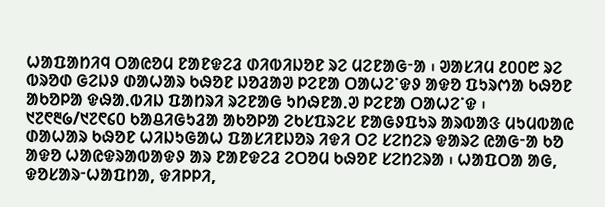ᱦᱟᱯᱟᱴᱤᱧ ᱛᱟᱭᱚᱢ ᱱᱟᱱᱫᱮᱲ ᱰᱤᱵᱤᱡᱚᱱ ᱨᱮ ᱢᱮᱱᱟᱜᱼᱟ ᱾ ᱣᱟᱥᱤᱢ ᱒᱐᱐᱘ ᱨᱮ ᱵᱨᱚᱰ ᱜᱮᱡᱽ ᱰᱟᱦᱟᱨ ᱠᱷᱚᱱ ᱡᱚᱲᱟᱣ ᱞᱮᱱᱟ ᱛᱟᱦᱮᱸᱫᱽ ᱟᱫᱚ ᱯᱩᱨᱬᱟ ᱠᱷᱚᱱ ᱟᱠᱚᱞᱟ ᱫᱷᱟᱹᱵᱤᱡ ᱯᱟᱴᱨᱤ ᱨᱮᱱᱟᱜ ᱩᱴᱷᱱᱟᱹᱣ ᱞᱮᱱᱟ ᱛᱟᱦᱮᱸᱫ ᱾
᱑᱗᱖᱓᱙/᱑᱗᱖᱔᱐ ᱠᱟᱪᱤᱜᱩᱲᱟ ᱟᱠᱚᱞᱟ ᱮᱠᱥᱯᱨᱮᱥ ᱱᱟᱜᱽᱯᱩᱨ ᱟᱨᱵᱟᱝ ᱢᱩᱢᱵᱟᱭ ᱰᱟᱦᱟᱨ ᱠᱷᱚᱱ ᱦᱤᱡᱩᱜᱟᱦ ᱯᱟᱥᱤᱱᱡᱚᱨ ᱤᱫᱤ ᱛᱮ ᱥᱮᱴᱮᱨ ᱫᱟᱨᱮ ᱭᱟᱜᱼᱟ ᱠᱚ ᱟᱫᱚ ᱦᱟᱭᱫᱨᱟᱵᱟᱫᱽ ᱟᱨ ᱱᱟᱱᱫᱮᱲ ᱮᱛᱚᱢ ᱠᱷᱚᱱ ᱥᱮᱴᱮᱨᱟ ᱾ ᱦᱟᱯᱛᱟ ᱟᱜ, ᱫᱚᱥᱟᱨᱼᱦᱟᱯᱴᱟ, ᱫᱤᱞᱞᱤ,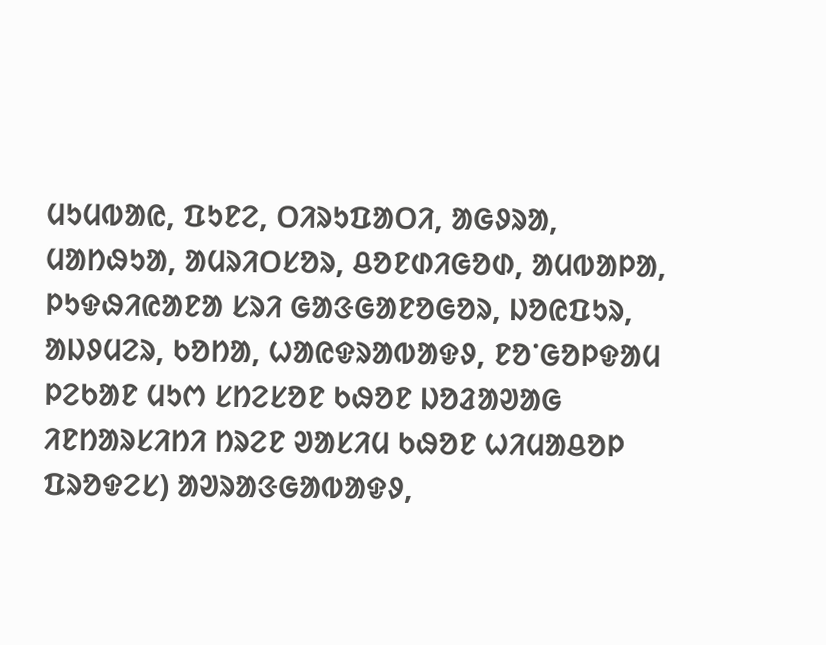ᱢᱩᱢᱵᱟᱭ, ᱯᱩᱱᱮ, ᱛᱤᱨᱩᱯᱟᱛᱤ, ᱟᱜᱽᱨᱟ, ᱢᱟᱴᱷᱩᱟ, ᱟᱢᱨᱤᱛᱥᱚᱨ, ᱪᱚᱱᱰᱤᱜᱚᱰ, ᱟᱢᱵᱟᱞᱟ, ᱞᱩᱫᱷᱤᱭᱟᱱᱟ ᱥᱨᱤ ᱜᱟᱝᱜᱟᱱᱚᱜᱚᱨ, ᱡᱚᱭᱯᱩᱨ, ᱟᱡᱽᱢᱮᱨ, ᱠᱚᱴᱟ, ᱦᱟᱭᱫᱨᱟᱵᱟᱫᱽ, ᱱᱚᱸᱜᱚᱞᱫᱟᱢ ᱞᱮᱠᱟᱱ ᱢᱩᱬ ᱥᱴᱮᱥᱚᱱ ᱠᱷᱚᱱ ᱡᱚᱲᱟᱣᱟᱜ ᱤᱱᱴᱟᱨᱥᱤᱴᱤ ᱴᱨᱮᱱ ᱣᱟᱥᱤᱢ ᱠᱷᱚᱱ ᱦᱤᱢᱟᱪᱚᱞ ᱯᱨᱚᱫᱮᱥ) ᱟᱣᱨᱟᱝᱜᱟᱵᱟᱫᱽ,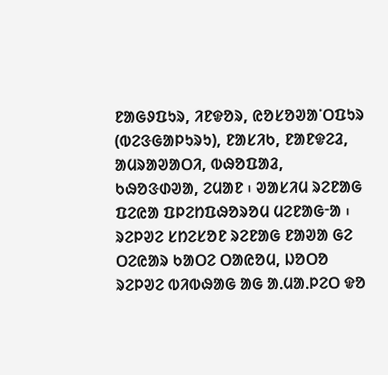ᱱᱟᱜᱽᱯᱩᱨ, ᱤᱱᱫᱚᱨ, ᱭᱚᱥᱚᱣᱟᱸᱛᱯᱩᱨ (ᱵᱮᱝᱜᱟᱞᱩᱨᱩ), ᱱᱟᱥᱤᱠ, ᱱᱟᱱᱫᱮᱲ, ᱟᱢᱨᱟᱣᱟᱛᱤ, ᱵᱷᱚᱯᱟᱲ, ᱠᱷᱚᱝᱰᱣᱟ, ᱮᱢᱟᱱ ᱾ ᱣᱟᱥᱤᱢ ᱨᱮᱱᱟᱜ ᱯᱮᱭᱟ ᱯᱞᱮᱴᱯᱷᱚᱨᱚᱢ ᱢᱮᱱᱟᱜᱼᱟ ᱾ ᱨᱮᱞᱣᱮ ᱥᱴᱮᱥᱚᱱ ᱨᱮᱱᱟᱜ ᱱᱟᱣᱟ ᱜᱮ ᱛᱮᱭᱟᱨ ᱠᱟᱛᱮ ᱛᱟᱭᱚᱢ, ᱡᱚᱛᱚ ᱨᱮᱞᱣᱮ ᱵᱤᱵᱷᱟᱜ ᱟᱜ ᱟᱹᱢᱟᱹᱞᱮᱛ ᱫᱚ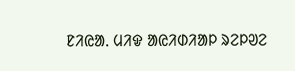ᱱᱤᱭᱟᱹ ᱢᱤᱫ ᱟᱭᱤᱰᱤᱟᱞ ᱨᱮᱞᱣᱮ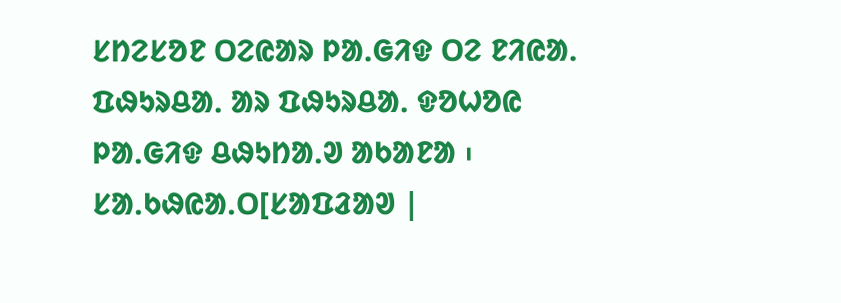ᱥᱴᱮᱥᱚᱱ ᱛᱮᱭᱟᱨ ᱞᱟᱹᱜᱤᱫ ᱛᱮ ᱱᱤᱭᱟᱹ ᱯᱷᱩᱨᱪᱟᱹ ᱟᱨ ᱯᱷᱩᱨᱪᱟᱹ ᱫᱚᱦᱚᱭ ᱞᱟᱹᱜᱤᱫ ᱪᱷᱩᱴᱟᱹᱣ ᱟᱠᱟᱱᱟ ᱾
ᱥᱟᱹᱠᱷᱭᱟᱹᱛ[ᱥᱟᱯᱲᱟᱣ |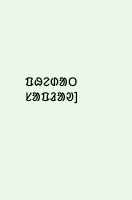ᱯᱷᱮᱰᱟᱛ ᱥᱟᱯᱲᱟᱣ]